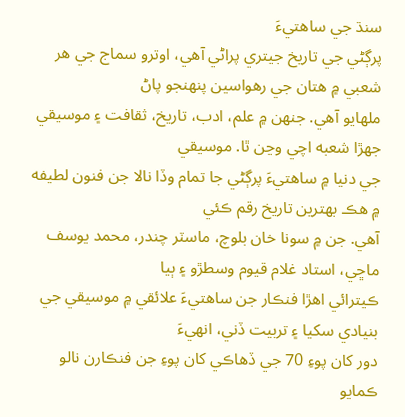سنڌ جي ساهتيءَ
پرڳڻي جي تاريخ جيتري پراڻي آهي، اوترو سماج جي هر شعبي ۾ هتان جي رهواسين پنهنجو پاڻ
ملهايو آهي. جنهن ۾ علم، ادب، تاريخ، ثقافت ۽ موسيقي جهڙا شعبه اچي وڃن ٿا. موسيقي
جي دنيا ۾ ساهتيءَ پرڳڻي جا تمام وڏا نالا جن فنون لطيفه ۾ هڪ بهترين تاريخ رقم ڪئي
آهي. جن ۾ سونا خان بلوچ، ماسٽر چندر، محمد يوسف ماڇي، استاد غلام قيوم وسطڙو ۽ ٻيا
ڪيترائي اهڙا فنڪار جن ساهتيءَ علائقي ۾ موسيقي جي بنيادي سکيا ۽ تربيت ڏني، انهيءَ
دور کان پوءِ 70 جي ڏهاڪي کان پوءِ جن فنڪارن نالو ڪمايو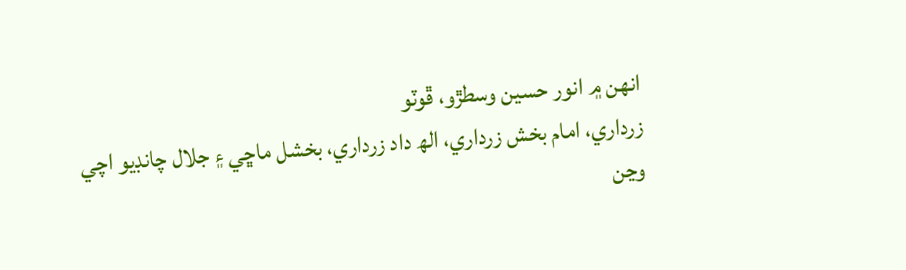انهن ۾ انور حسين وسطڙو، ڦوٽو
زرداري، امام بخش زرداري، الھ داد زرداري، بخشل ماڇي ۽ جلال چانڊيو اچي وڃن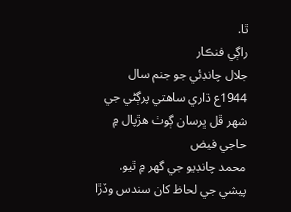ٿا.
راڳي فنڪار
جلال چانڊئي جو جنم سال 1944ع ڌاري ساهتي پرڳڻي جي شهر ڦل ڀرسان ڳوٺ هڙپال ۾ حاجي فيض
محمد چانڊيو جي گهر ۾ ٿيو. پيشي جي لحاظ کان سندس وڏڙا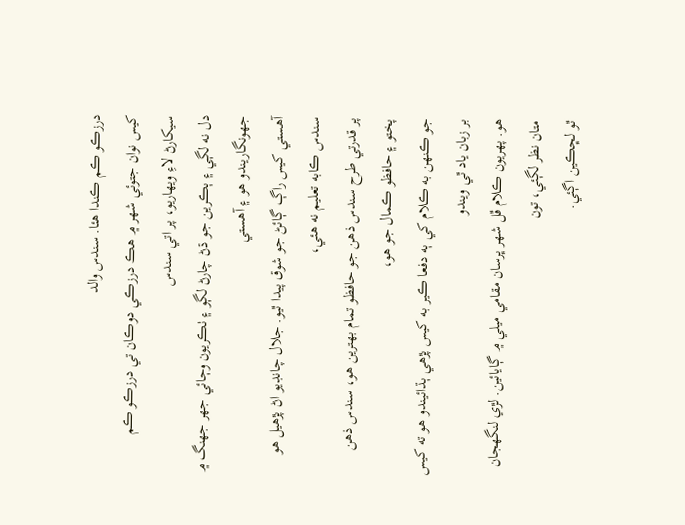درزڪو ڪم ڪندا هئا. سندس والد
کيس نوان جتوئي شهر ۾ هڪ درزڪي دوڪان تي درزڪو ڪم سيکارڻ لاءِ ويهاريو، پر اتي سندس
دل نه لڳي ۽ ٻڪرين جو ڌڻ چارڻ لڳو ۽ ٺڪريون وڄائي جهر جهنگ ۾ جهونگاريندو هو ۽ آهستي
آهستي کيس راڳ ڳائڻ جو شوق پيدا ٿيو. جلال چانڊيو اڻ پڙهيل هو سندس ڪابه تعليم نه هئي،
پر قدرتي طرح سندس ذهن جو حافظو تمام بهترين هو، سندس ذهن پختو ۽ حافظو ڪمال جو هو،
جو ڪنهن به ڪلام کي ٻه دفعا ڪير به کيس پڙهي ٻڌائيندو هو ته کيس بر زبان ياد ٿي ويندو
هو. پهريون ڪلام ڦل شهر ڀرسان مقامي ميلي ۾ ڳايائين. لڙي لنگهجان متان نظر لڳئي، تون
ٿو لڇڪين اڳئي.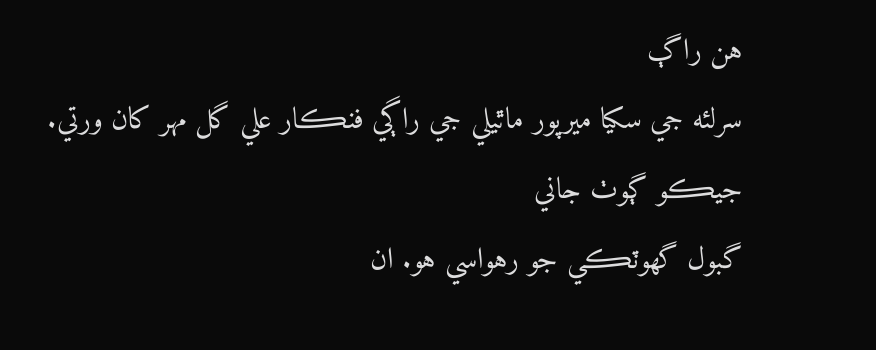هن راڳ
سرلئه جي سکيا ميرپور ماٿيلي جي راڳي فنڪار علي گل مهر کان ورتي. جيڪو ڳوٺ جاني
گبول گهوٽڪي جو رهواسي هو. ان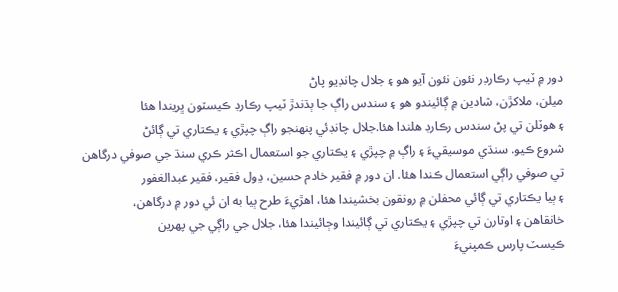دور ۾ ٽيپ رڪارڊر نئون نئون آيو هو ۽ جلال چانڊيو پاڻ
ميلن، ملاکڙن، شادين ۾ ڳائيندو هو ۽ سندس راڳ جا ٻڌندڙ ٽيپ رڪارڊ ڪيسٽون ڀريندا هئا
۽ هوٽلن تي پڻ سندس رڪارڊ هلندا هئا.جلال چانڊئي پنهنجو راڳ چپڙي ۽ يڪتاري تي ڳائڻ
شروع ڪيو. سنڌي موسيقيءَ ۽ راڳ ۾ چپڙي ۽ يڪتاري جو استعمال اڪثر ڪري سنڌ جي صوفي درگاهن
تي صوفي راڳي استعمال ڪندا هئا. ان دور ۾ فقير خادم حسين، ڍول فقير، فقير عبدالغفور
۽ ٻيا يڪتاري تي ڳائي محفلن ۾ رونقون بخشيندا هئا، اهڙيءَ طرح ٻيا به ان ئي دور ۾ درگاهن،
خانقاهن ۽ اوتارن تي چپڙي ۽ يڪتاري تي ڳائيندا وڄائيندا هئا، جلال جي راڳي جي پهرين
ڪيسٽ پارس ڪمپنيءَ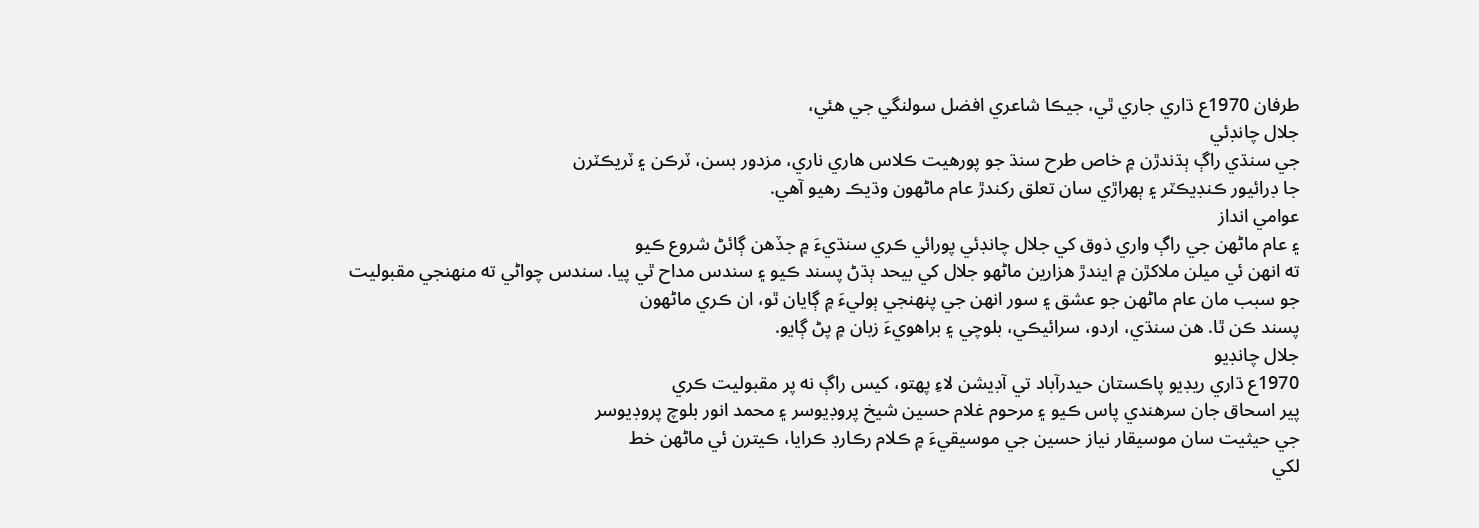طرفان 1970ع ڌاري جاري ٿي، جيڪا شاعري افضل سولنگي جي هئي،
جلال چانڊئي
جي سنڌي راڳ ٻڌندڙن ۾ خاص طرح سنڌ جو پورهيت ڪلاس هاري ناري، مزدور بسن، ٽرڪن ۽ ٽريڪٽرن
جا ڊرائيور ڪنڊيڪٽر ۽ ٻهراڙي سان تعلق رکندڙ عام ماڻهون وڌيڪ رهيو آهي.
عوامي انداز
۽ عام ماڻهن جي راڳ واري ذوق کي جلال چانڊئي پورائي ڪري سنڌيءَ ۾ جڏهن ڳائڻ شروع ڪيو
ته انهن ئي ميلن ملاکڙن ۾ ايندڙ هزارين ماڻهو جلال کي بيحد ٻڌڻ پسند ڪيو ۽ سندس مداح ٿي پيا. سندس چواڻي ته منهنجي مقبوليت
جو سبب مان عام ماڻهن جو عشق ۽ سور انهن جي پنهنجي ٻوليءَ ۾ ڳايان ٿو، ان ڪري ماڻهون
پسند ڪن ٿا. هن سنڌي، اردو، سرائيڪي، بلوچي ۽ براهويءَ زبان ۾ پڻ ڳايو.
جلال چانڊيو
1970ع ڌاري ريڊيو پاڪستان حيدرآباد تي آڊيشن لاءِ پهتو، کيس راڳ نه پر مقبوليت ڪري
پير اسحاق جان سرهندي پاس ڪيو ۽ مرحوم غلام حسين شيخ پروڊيوسر ۽ محمد انور بلوچ پروڊيوسر
جي حيثيت سان موسيقار نياز حسين جي موسيقيءَ ۾ ڪلام رڪارڊ ڪرايا، ڪيترن ئي ماڻهن خط
لکي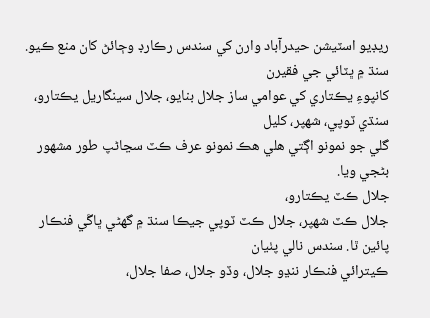ريڊيو اسٽيشن حيدرآباد وارن کي سندس رڪارڊ وڄائڻ کان منع ڪيو. سنڌ ۾ ڀٽائي جي فقيرن
کانپوءِ يڪتاري کي عوامي ساز جلال بنايو، جلال سينگاريل يڪتارو، سنڌي ٽوپي، شهپر، کليل
گلي جو نمونو اڳتي هلي هڪ نمونو عرف ڪٽ سڃاڻپ طور مشهور بڻجي ويا.
جلال ڪٽ يڪتارو،
جلال ڪٽ شهپر، جلال ڪٽ ٽوپي جيڪا سنڌ ۾ گهڻي ڀاڱي فنڪار پائين ٿا. سندس نالي پٺيان
ڪيترائي فنڪار ننڍو جلال، وڏو جلال، صفا جلال،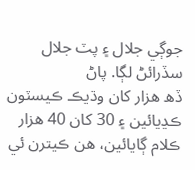جوڳي جلال ۽ پٽ جلال سڏرائڻ لڳا. پاڻ
ڏھ هزار کان وڌيڪ ڪيسٽون ڪڍيائين ۽ 30 کان 40 هزار ڪلام ڳايائين، هن ڪيترن ئي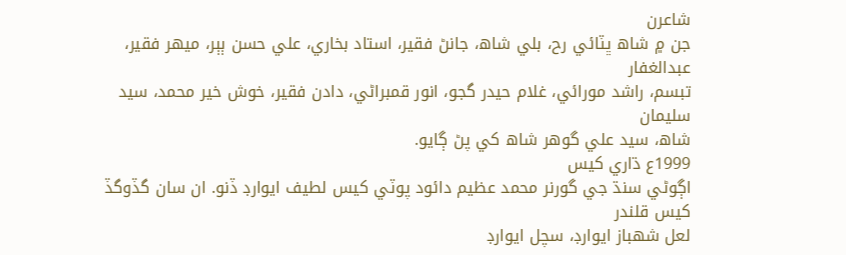شاعرن
جن ۾ شاھ ڀٽائي رح، بلي شاھ، جانڻ فقير، استاد بخاري، علي حسن ٻٻر، ميهر فقير، عبدالغفار
تبسم، راشد مورائي، غلام حيدر گجو، انور قمبراڻي، دادن فقير، خوش خير محمد، سيد سليمان
شاھ، سيد علي گوهر شاھ کي پڻ ڳايو.
1999ع ڌاري کيس
اڳوڻي سنڌ جي گورنر محمد عظيم دائود پوٽي کيس لطيف ايوارڊ ڏنو. ان سان گڏوگڏ کيس قلندر
لعل شهباز ايوارڊ، سچل ايوارڊ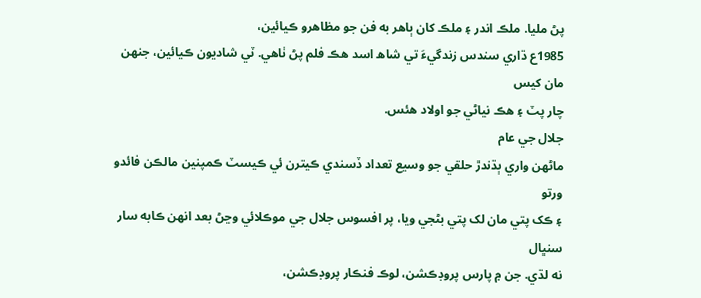پڻ مليا. ملڪ اندر ۽ ملڪ کان ٻاهر به فن جو مظاهرو ڪيائين،
1985ع ڌاري سندس زندگيءَ تي شاھ اسد هڪ فلم پڻ ٺاهي. ٽي شاديون ڪيائين، جنهن مان کيس
چار پٽ ۽ هڪ نياڻي جو اولاد هئس.
جلال جي عام
ماڻهن واري ٻڌندڙ حلقي جو وسيع تعداد ڏسندي ڪيترن ئي ڪيسٽ ڪمپنين مالڪن فائدو ورتو
۽ ڪک پتي مان لک پتي بڻجي ويا، پر افسوس جلال جي موڪلائي وڃڻ بعد انهن ڪابه سار سنڀال
نه لڌي. جن ۾ پارس پروڊڪشن، لوڪ فنڪار پروڊڪشن،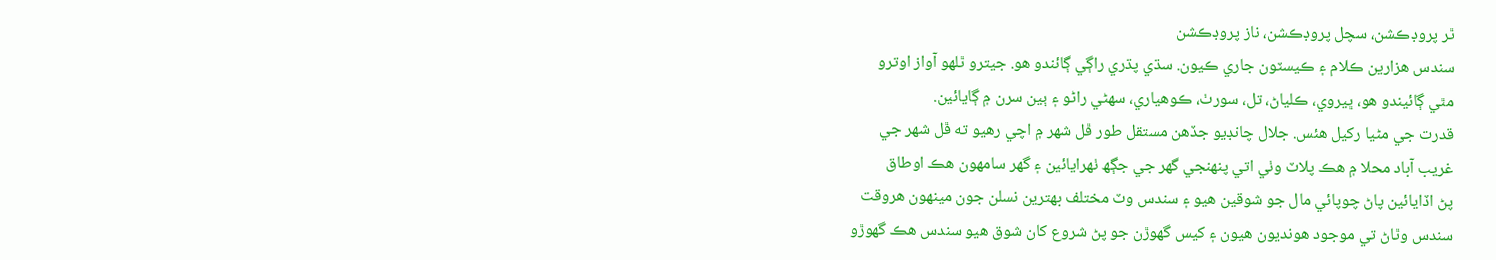ٿر پروڊڪشن، سچل پروڊڪشن، ناز پروڊڪشن
سندس هزارين ڪلام ۽ ڪيسٽون جاري ڪيون. سڌي پڌري راڳي ڳائندو هو. جيترو ٿلهو آواز اوترو
مٿي ڳائيندو هو، ڀيروي، ڪلياڻ، تل، سورٺ، ڪوهياري، سهڻي راڻو ۽ ٻين سرن ۾ ڳايائين.
قدرت جي مڻيا رکيل هئس. جلال چانڊيو جڏهن مستقل طور ڦل شهر ۾ اچي رهيو ته ڦل شهر جي
غريب آباد محلا ۾ هڪ پلاٽ وٺي اتي پنهنجي گهر جي جڳھ ٺهرايائين ۽ گهر سامهون هڪ اوطاق
پڻ اڏايائين پاڻ چوپائي مال جو شوقين هيو ۽ سندس وٽ مختلف بهترين نسلن جون مينهون هروقت
سندس وٿاڻ تي موجود هونديون هيون ۽ کيس گهوڙن جو پڻ شروع کان شوق هيو سندس هڪ گهوڙو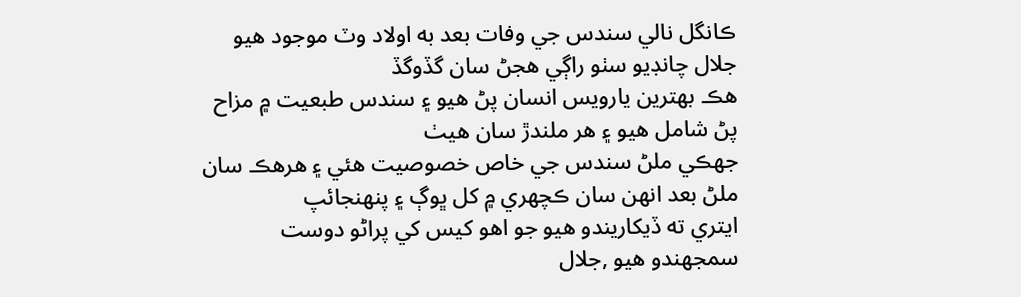ڪانگل نالي سندس جي وفات بعد به اولاد وٽ موجود هيو جلال چانڊيو سٺو راڳي هجڻ سان گڏوگڏ
هڪ بهترين يارويس انسان پڻ هيو ۽ سندس طبعيت ۾ مزاح پڻ شامل هيو ۽ هر ملندڙ سان هيٺ
جهڪي ملڻ سندس جي خاص خصوصيت هئي ۽ هرهڪ سان ملڻ بعد انهن سان ڪچهري ۾ کل ڀوڳ ۽ پنهنجائپ
ايتري ته ڏيکاريندو هيو جو اهو کيس کي پراڻو دوست سمجهندو هيو ,جلال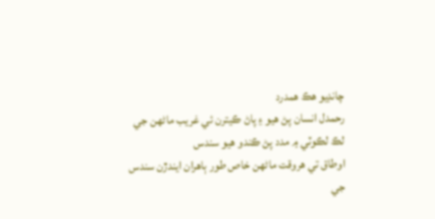چانڊيو هڪ همدرد
رحمدل انسان پڻ هيو ۽ پاڻ ڪيترن ئي غريب ماڻهن جي لڪ لڪوٽي ۾ مدد پڻ ڪندو هيو سندس
اوطاق تي هروقت ماڻهن خاص طور ٻاهران ايندڙن سندس جي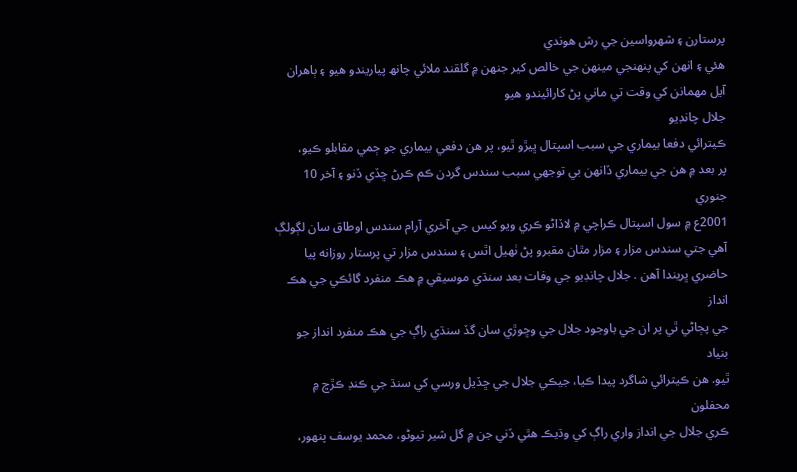پرستارن ۽ شهرواسين جي رش هوندي
هئي ۽ انهن کي پنهنجي مينهن جي خالص کير جنهن ۾ گلقند ملائي چانھ پياريندو هيو ۽ ٻاهران
آيل مهمانن کي وقت تي ماني پڻ کارائيندو هيو
جلال چانڊيو
ڪيترائي دفعا بيماري جي سبب اسپتال ڀيڙو ٿيو، پر هن دفعي بيماري جو ڄمي مقابلو ڪيو،
پر بعد ۾ هن جي بيماري ڏانهن بي توجهي سبب سندس گردن ڪم ڪرڻ ڇڏي ڏنو ۽ آخر 10 جنوري
2001ع ۾ سول اسپتال ڪراچي ۾ لاڏاڻو ڪري ويو کيس جي آخري آرام سندس اوطاق سان لڳولڳ
آهي جتي سندس مزار ۽ مزار مٿان مقبرو پڻ ٺهيل اٿس ۽ سندس مزار تي پرستار روزانه پيا
حاضري ڀريندا آهن . جلال چانڊيو جي وفات بعد سنڌي موسيقي ۾ هڪ منفرد گائڪي جي هڪ انداز
جي پڄاڻي ٿي پر ان جي باوجود جلال جي وڇوڙي سان گڏ سنڌي راڳ جي هڪ منفرد انداز جو بنياد
ٿيو. هن ڪيترائي شاگرد پيدا ڪيا، جيڪي جلال جي ڇڏيل ورسي کي سنڌ جي ڪنڊ ڪڙڇ ۾ محفلون
ڪري جلال جي انداز واري راڳ کي وڌيڪ هٿي ڏني جن ۾ گل شير تيوڻو، محمد يوسف پنهور،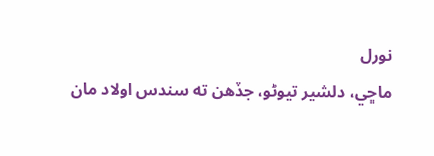نورل
ماڇي، دلشير تيوڻو، جڏهن ته سندس اولاد مان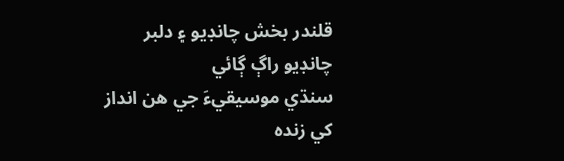قلندر بخش چانڊيو ۽ دلبر چانڊيو راڳ ڳائي
سنڌي موسيقيءَ جي هن انداز کي زنده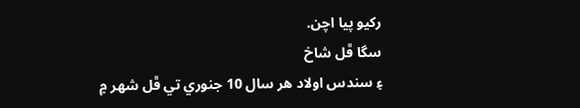رکيو پيا اچن.
سگا ڦل شاخ
۽ سندس اولاد هر سال 10 جنوري تي ڦل شهر ۾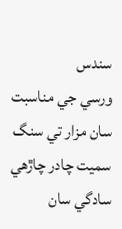سندس
ورسي جي مناسبت سان مزار تي سنگ سميت چادر چاڙهي سادگي سان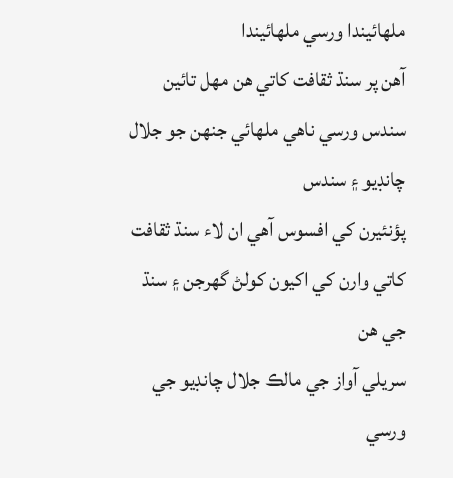ملهائيندا ورسي ملهائيندا
آهن پر سنڌ ثقافت کاتي هن مهل تائين سندس ورسي ناهي ملهائي جنهن جو جلال چانڊيو ۽ سندس
پؤنئيرن کي افسوس آهي ان لاء سنڌ ثقافت کاتي وارن کي اکيون کولڻ گهرجن ۽ سنڌ جي هن
سريلي آواز جي مالڪ جلال چانڊيو جي ورسي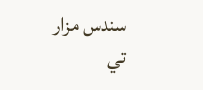سندس مزار تي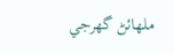ملهائڻ گهرجي